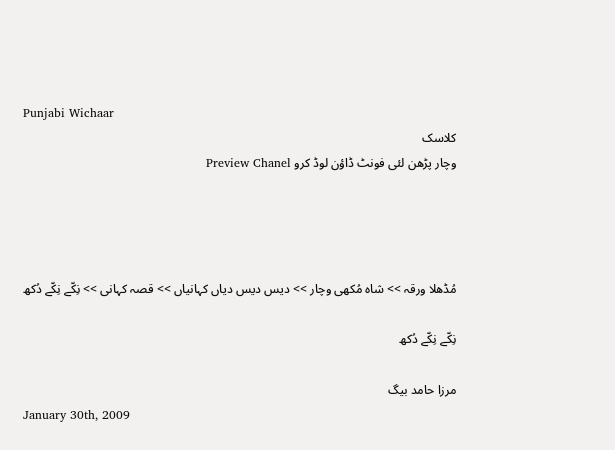Punjabi Wichaar
کلاسک
وچار پڑھن لئی فونٹ ڈاؤن لوڈ کرو Preview Chanel




مُڈھلا ورقہ >> شاہ مُکھی وچار >> دیس دیس دیاں کہانیاں >> قصہ کہانی >> نِکّے نِکّے دُکھ

نِکّے نِکّے دُکھ

مرزا حامد بیگ
January 30th, 2009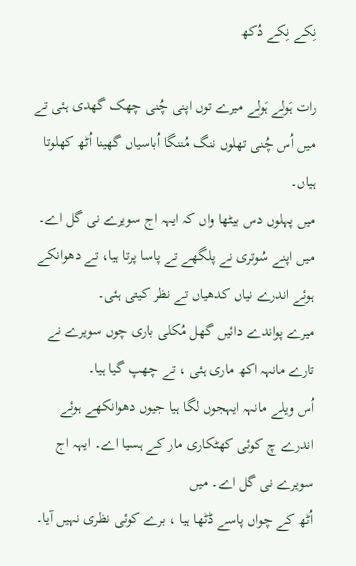نِکے نِکے دُکھ

رات ہَولے ہَولے میرے توں اپنی چُنی چھک گھدی ہئی تے میں اُس چُنی تھلوں ننگ مُننگا اُباسیاں گھینا اُٹھ کھلوتا ہیاں۔
میں پہلوں دس بیٹھا واں کہ ایہہ اج سویرے نی گل اے۔
میں اپنے سُوتری نے پلگھے تے پاسا پرتا ہیا، تے دھوانکے ہوئے اندرے نیاں کدھیاں تے نظر کیتی ہئی۔
میرے پواندے دائیں گھل مُکلی باری چوں سویرے نے تارے مانہہ اکھ ماری ہئی ، تے چھپ گیا ہیا۔
اُس ویلے مانہہ ایہجوں لگا ہیا جیوں دھوانکھے ہوئے اندرے چ کوئی کھٹکاری مار کے ہسیا اے۔ ایہہ اج سویرے نی گل اے۔ میں
اُٹھ کے چواں پاسے ڈٹھا ہیا ، برے کوئی نظری نہیں آیا۔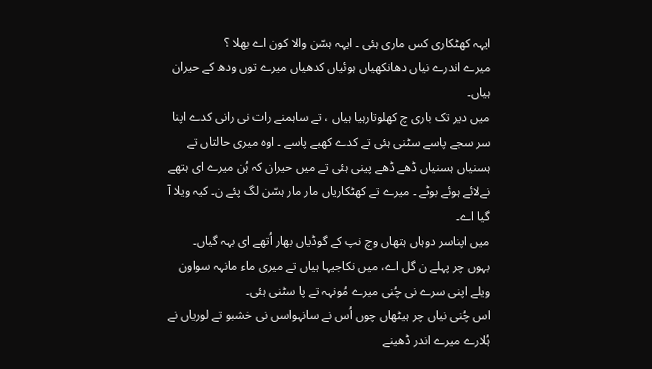ایہہ کھٹکاری کس ماری ہئی ۔ ایہہ ہسّن والا کون اے بھلا ؟
میرے اندرے نیاں دھانکھیاں ہوئیاں کدھیاں میرے توں ودھ کے حیران ہیاں۔
میں دیر تک باری چ کھلوتارہیا ہیاں ، تے ساہمنے رات نی رانی کدے اپنا سر سجے پاسے سٹنی ہئی تے کدے کھبے پاسے ۔ اوہ میری حالتاں تے ہسنیاں ہسنیاں ڈھے ڈھے پینی ہئی تے میں حیران کہ ہُن میرے ای ہتھے نےلائے ہوئے بوٹے ۔ میرے تے کھٹکاریاں مار مار ہسّن لگ پئے ن۔ کیہ ویلا آ گیا اے۔
میں اپناسر دوہاں ہتھاں وچ نپ کے گوڈیاں بھار اُتھے ای بہہ گیاں۔
بہوں چر پہلے ن گل اے، میں نکاجیہا ہیاں تے میری ماء مانہہ سواون ویلے اپنی سرے نی چُنی میرے مُونہہ تے پا سٹنی ہئی۔
اس چُنی نیاں چر ہیٹھاں چوں اُس نے سانہواسں نی خشبو تے لوریاں نے ہُلارے میرے اندر ڈھینے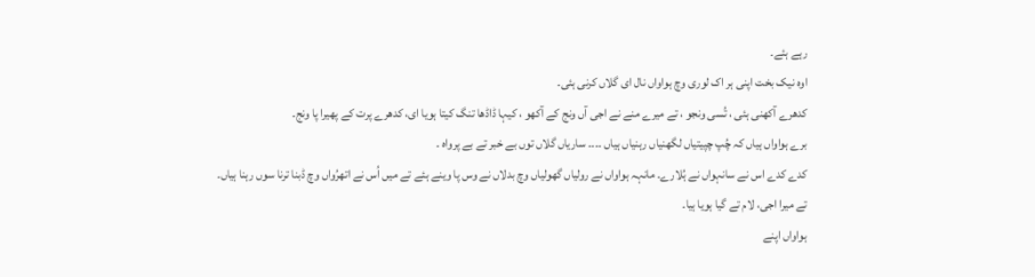رہے ہئے۔
اوہ نیک بخت اپنی ہر اک لوری وچ ہواواں نال ای گلاں کرنی ہئی۔
کدھرے آکھنی ہئی ، تُسی ونجو ، تے میرے منے نے اجی آں ونج کے آکھو ، کیہا ڈاڈھا تنگ کیتا ہویا ای، کدھرے پرت کے پھیرا پا ونج۔
برے ہواواں ہیاں کہ چُپ چپیتیاں لگھنیاں رہنیاں ہیاں ۔۔۔۔ ساریاں گلاں توں بے خبر تے بے پرواہ ۔
کدے کدے اس نے سانہواں نے ہُلارے۔ مانہہ ہواواں نے رولیاں گھولیاں وچ بدلاں نے وس پا وینے ہئے تے میں اُس نے اتھرُواں وچ ڈبنا ترنا سوں رہنا ہیاں۔
تے میرا اجی، لام تے گیا ہویا ہیا۔
ہواواں اپنے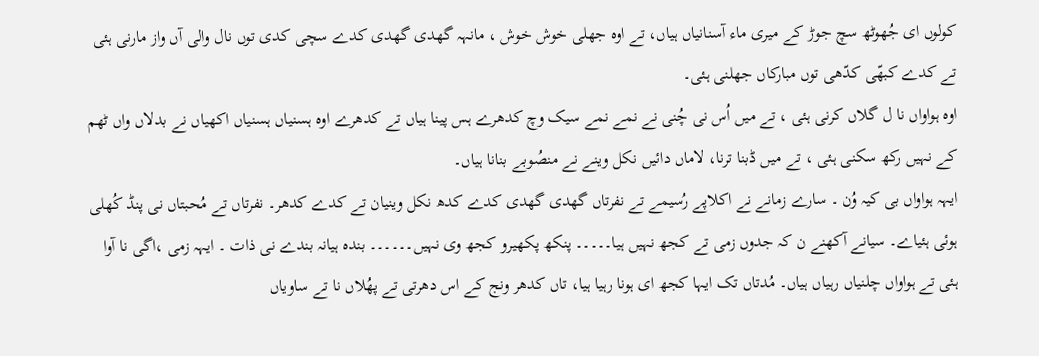کولوں ای جُھوٹھ سچ جوڑ کے میری ماء آسنانیاں ہیاں، تے اوہ جھلی خوش خوش ، مانہہ گھدی گھدی کدے سچی کدی توں نال والی آں واز مارنی ہئی تے کدے کبھّی کدّھی توں مبارکاں جھلنی ہئی۔
اوہ ہواواں نا ل گلاں کرنی ہئی ، تے میں اُس نی چُنی نے نمے نمے سیک وچ کدھرے ہس پینا ہیاں تے کدھرے اوہ ہسنیاں ہسنیاں اکھیاں نے بدلاں واں ٹھم کے نہیں رکھ سکنی ہئی ، تے میں ڈبنا ترنا، لاماں دائیں نکل وینے نے منصُوبے بنانا ہیاں۔
ایہہ ہواواں بی کیہ وُن ۔ سارے زمانے نے اکلاپے رُسیمے تے نفرتاں گھدی گھدی کدے کدھ نکل وینیان تے کدے کدھر۔ نفرتاں تے مُحبتاں نی پنڈ کُھلی ہوئی ہئیاے۔ سیانے آکھنے ن کہ جدوں زمی تے کجھ نہیں ہیا۔۔۔۔۔ پنکھ پکھیرو کجھ وی نہیں۔۔۔۔۔۔ بندہ ہیانہ بندے نی ذات ۔ ایہہ زمی ،اگی نا آوا ہئی تے ہواواں چلنیاں رہیاں ہیاں۔ مُدتاں تک ایہا کجھ ای ہونا رہیا ہیا، تاں کدھر ونج کے اس دھرتی تے پھُلاں نا تے ساویاں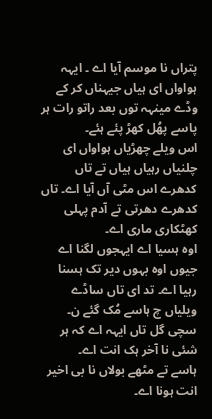پتراں نا موسم آیا اے ۔ ایہہ ہواواں ای ہیاں جیہناں کر کے وڈے مینہہ توں بعد راتو رات ہر پاسے پھُل کھڑ پئے ہئے۔
اس ویلے چھڑیاں ہواواں ای چلنیاں رہیاں ہیاں تے تاں کدھرے اس مٹی آں آیا اے۔ تاں کدھرے دھرتی تے آدم پہلی کھٹکاری ماری اے۔
اوہ ہسیا اے ایہجوں لگنا اے جیوں اوہ بہوں دیر تک ہسنا رہیا اے۔ تد ای تاں ساڈے ویلیاں چ ہاسے مُک گئے ن۔
سچی گل تاں ایہہ اے کہ ہر شئی نا آخر ہک انت اے۔
ہاسے تے مٹھے بولاں نا بی اخیر انت ہونا اے۔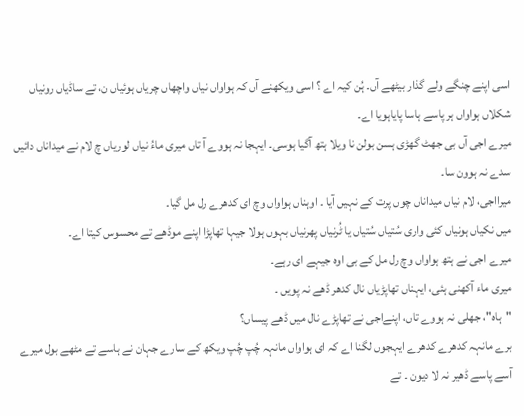اسی اپنے چنگے ولے گذار بیٹھے آں۔ ہُن کیہ اے ؟ اسی ویکھنے آں کہ ہواواں نیاں واچھاں چریاں ہوئیاں ن، تے ساڈیاں رونیاں شکلاں ہواواں ہر پاسے ہاسا پایاہویا اے۔
میرے اجی آں بی جھٹ گھڑی ہسن بولن نا ویلا ہتھ آگیا ہوسی۔ ایہجا نہ ہووے آ تاں میری ماءُ نیاں لوریاں چ لام نے میداناں دائیں سدے نہ ہوون سا۔
میرااجی، لام نیاں میداناں چوں پرت کے نہیں آیا ۔ اوہناں ہواواں وچ ای کدھرے رل مل گیا۔
میں نکیاں ہونیاں کئی واری سُتیاں سُتیاں یا ٹُرنیاں پھرنیاں بہوں ہولا جیہا تھاپڑا اپنے موڈھے تے محسوس کیتا اے۔
میرے اجی نے ہتھ ہواواں وچ رل مل کے بی اوہ جیہے ای رہے۔
میری ماء آکھنی ہئی، ایہناں تھاپڑیاں نال کدھر ڈھے نہ پویں ۔
"ہاہ"، جھلی نہ ہووے تاں، اپنےاجی نے تھاپڑے نال میں ڈھے پیساں؟
برے مانہہ کدھرے کدھرے ایہجوں لگنا اے کہ ای ہواواں مانہہ چُپ چُپ ویکھ کے سارے جہان نے ہاسے تے مٹھے بول میرے آسے پاسے ڈھیر نہ لا دیون ۔ تے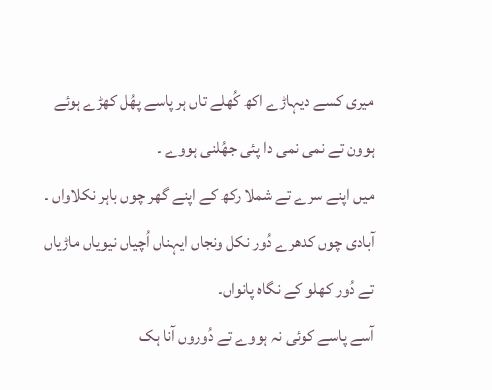میری کسے دیہاڑے اکھ کُھلے تاں ہر پاسے پھُل کھڑے ہوئے ہوون تے نمی نمی دا پئی جھُلنی ہووے ۔
میں اپنے سرے تے شملا رکھ کے اپنے گھر چوں باہر نکلاواں ۔ آبادی چوں کدھرے دُور نکل ونجاں ایہناں اُچیاں نیویاں ماڑیاں تے دُور کھلو کے نگاہ پانواں۔
آسے پاسے کوئی نہ ہووے تے دُوروں آنا ہک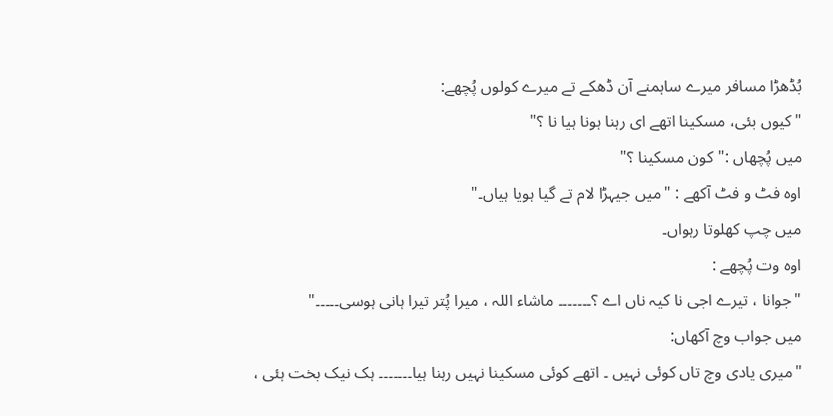بُڈھڑا مسافر میرے ساہمنے آن ڈھکے تے میرے کولوں پُچھے:
"کیوں بئی، مسکینا اتھے ای رہنا ہونا ہیا نا ؟"
میں پُچھاں :"کون مسکینا ؟"
اوہ فٹ و فٹ آکھے : "میں جیہڑا لام تے گیا ہویا ہیاں۔"
میں چپ کھلوتا رہواں۔
اوہ وت پُچھے :
"جوانا ، تیرے اجی نا کیہ ناں اے ؟۔۔۔۔۔۔۔ ماشاء اللہ ، میرا پُتر تیرا ہانی ہوسی۔۔۔۔۔"
میں جواب وچ آکھاں:
"میری یادی وچ تاں کوئی نہیں ۔ اتھے کوئی مسکینا نہیں رہنا ہیا۔۔۔۔۔۔۔ ہک نیک بخت ہئی ،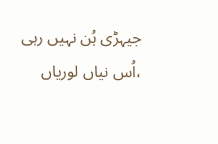جیہڑی ہُن نہیں رہی ،اُس نیاں لوریاں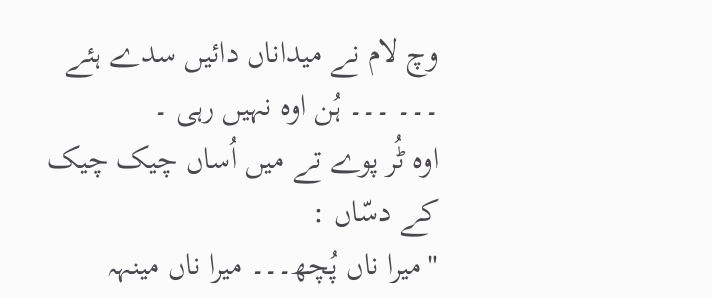وچ لام نے میداناں دائیں سدے ہئے ۔۔۔ ۔۔۔ ہُن اوہ نہیں رہی ۔
اوہ ٹُر پوے تے میں اُساں چیک چیک کے دسّاں :
"میرا ناں پُچھ۔۔۔ میرا ناں مینہہ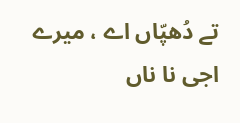تے دُھپّاں اے ، میرے اجی نا ناں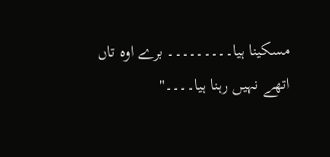مسکینا ہیا۔۔۔۔۔۔۔۔۔ برے اوہ تاں اتھے نہیں رہنا ہیا۔۔۔۔"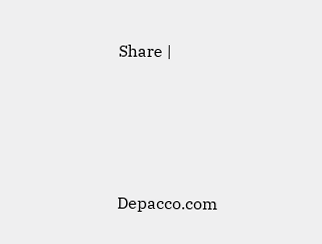Share |




Depacco.com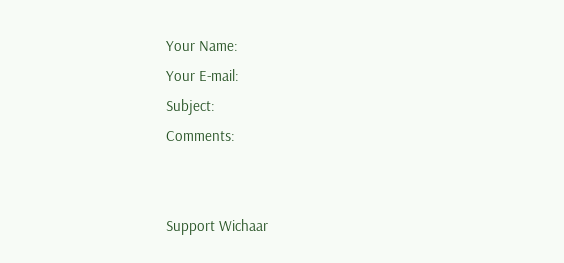Your Name:
Your E-mail:
Subject:
Comments:


Support Wichaar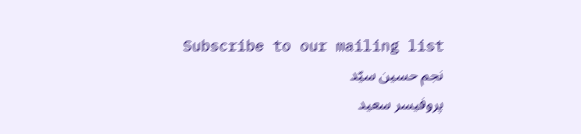Subscribe to our mailing list
نجم حسین سیّد
پروفیسر سعید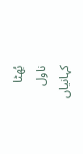بُھٹا
ناول
کہانیاں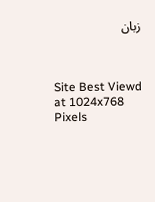زبان



Site Best Viewd at 1024x768 Pixels